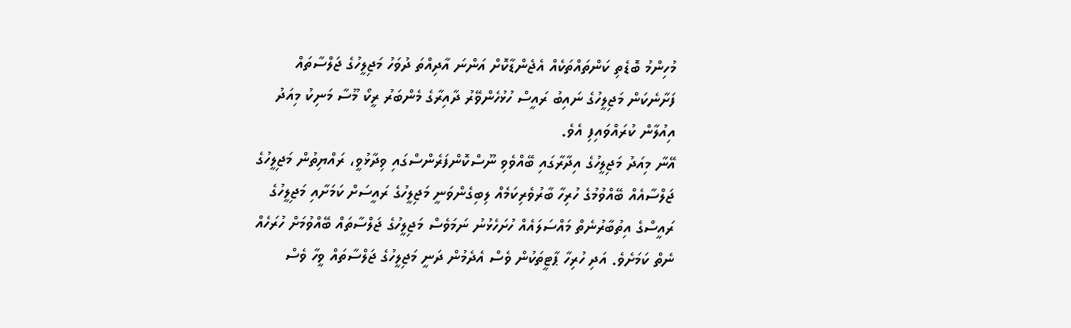މުހިންމު ބޮޑެތި ކަންތައްތަކެއް އެޖެންޑާކޮށް އަންނަ އާދިއްތަ ދުވަހު މަޖިލީހުގެ ޖަލްސާތައް ފަށާނެކަން މަޖިލީހުގެ ނައިބު ރައީސް ހުޅުހެންވޭރު ދާއިރާގެ މެންބަރު ރީކޯ މޫސާ މަނިކު މިއަދު އިއުލާން ކުރައްވައިފި އެވެ.
އޭނާ މިއަދު މަޖިލީހުގެ އިދާރާގައި ބޭއްވެވި ނޫސްކޮންފަރެންސްގައި ވިދާޅުވީ، ރައްޔިތުން މަޖިލީހުގެ ޖަލްސާއެއް ބޭއްވުމުގެ ހުރިހާ ބާރުވެރިކަމެއް ލިބިގެންވަނީ މަޖިލީހުގެ ރައީސަށް ކަމަށާއި މަޖިލީހުގެ ރައީސްގެ އިތުބާރުނެތް މައްސަލައެއް ހުށަހެޅުނު ނަމަވެސް މަޖިލީހުގެ ޖަލްސާތައް ބޭއްވުމަށް ހުރަހެއް ނެތް ކަމަށެވެ. އަދި ހުރިހާ ޕާޓީތަކުން ވެސް އެދެމުން ދަނީ މަޖިލީހުގެ ޖަލްސާތައް ވީހާ ވެސް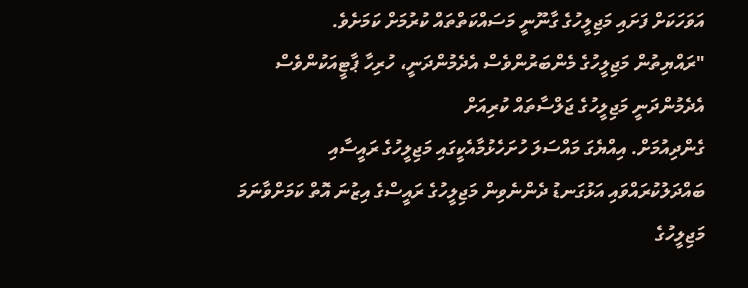އަވަހަކަށް ފަށައި މަޖިލީހުގެ ގާނޫނީ މަސައްކަތްތައް ކުރުމަށް ކަމަށެވެ.
"ރައްޔިތުން މަޖިލީހުގެ މެންބަރުންވެސް އެދެމުންދަނީ، ހުރިހާ ޕާޓީއަކުންވެސް އެދެމުންދަނީ މަޖިލީހުގެ ޖަލްސާތައް ކުރިއަށް
ގެންދިއުމަށް. އިއްޔެގަ މައްސަލަ ހުށަހެޅުމާއެކީގައި މަޖިލީހުގެ ރައީސާއި ބައްދަލުކުރައްވައި އަޅުގަނޑު ދެންނެވިން މަޖިލީހުގެ ރައީސްގެ އިޒުނަ އޮތް ކަމަށްވާނަމަ މަޖިލީހުގެ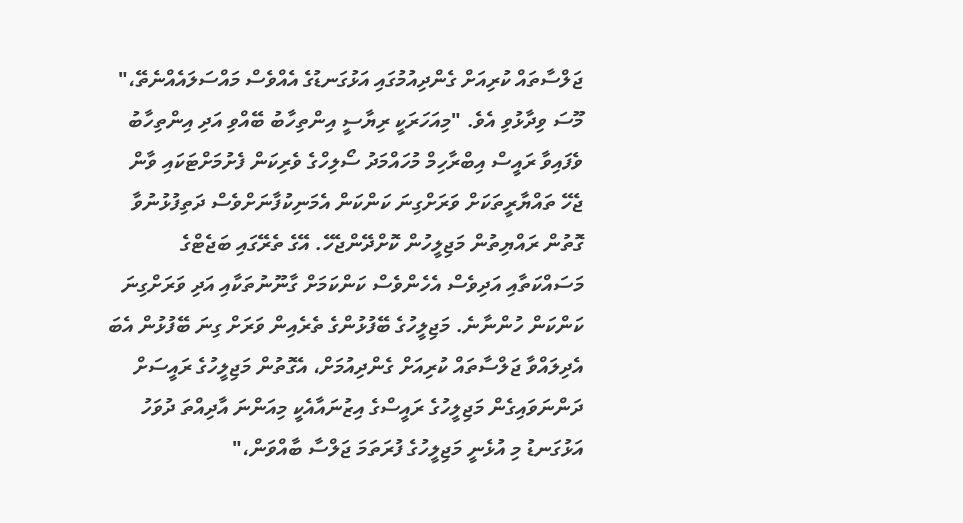ޖަލްސާތައް ކުރިއަށް ގެންދިއުމުގައި އަޅުގަނޑުގެ އެއްވެސް މައްސަލައެއްނެތޭ،" މޫސަ ވިދާޅުވި އެވެ. "މިއަހަރަކީ ރިޔާސީ އިންތިހާބު ބޭއްވި އަދި އިންތިހާބު ވެފައިވާ ރައީސް އިބްރާހިމް މުހައްމަދު ސޯލިހްގެ ވެރިކަން ފެށުމަށްޓަކައި ވާން ޖެހޭ ތައްޔާރީތަކަށް ވަރަށްގިނަ ކަންކަން އެމަނިކުފާނަށްވެސް ދަތިފުޅުނުވާ ގޮތުން ރައްޔިތުން މަޖިލީހުން ކޮށްދޭންޖެހޭ. އޭގެ ތެރޭގައި ބަޖެޓްގެ މަސައްކަތާއި އަދިވެސް އެހެންވެސް ކަންކަމަށް ގާނޫނުތަކާއި އަދި ވަރަށްގިނަ ކަންކަން ހުންނާނެ. މަޖިލީހުގެ ބޭފުޅުންގެ ތެރެއިން ވަރަށް ގިނަ ބޭފުޅުން އެބަ އެދިލައްވާ ޖަލްސާތައް ކުރިއަށް ގެންދިއުމަށް، އެގޮތުން މަޖިލީހުގެ ރައީސަށް ދަންނަވައިގެން މަޖިލީހުގެ ރައީސްގެ އިޒުނައާއެކީ މިއަންނަ އާދިއްތަ ދުވަހު އަޅުގަނޑު މި އުޅެނީ މަޖިލީހުގެ ފުރަތަމަ ޖަލްސާ ބާއްވަން،"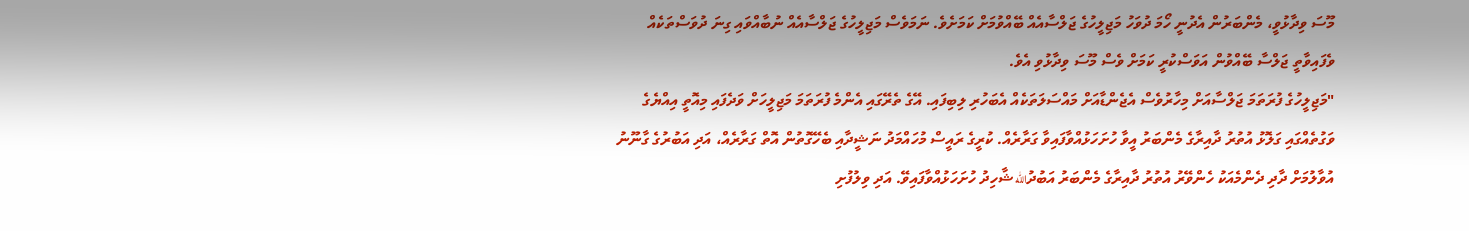މޫސަ ވިދާޅުވީ، މެންބަރުން އެދުނީ ހޯމަ ދުވަހު މަޖިލީހުގެ ޖަލްސާއެއް ބޭއްވުމަށް ކަމަށެވެ. ނަމަވެސް މަޖިލީހުގެ ޖަލްސާއެއް ނުބާއްވައި ގިނަ ދުވަސްތަކެއް ވެފައިވާތީ ޖަލްސާ ބޭއްވުން އަވަސްކުރީ ކަމަށް ވެސް މޫސަ ވިދާޅުވި އެވެ.
"މަޖިލީހުގެ ފުރަތަމަ ޖަލްސާއަށް މިހާރުވެސް އެޖެންޑާއަށް މައްސަލަތަކެއް އެބަހުރި ލިބިފައި. އޭގެ ތެރޭގައި އެންމެ ފުރަތަމަ މަޖިލީހަށް ވަދެފައި މިއޮތީ އިއްޔެގެ ވަގުތެއްގައި ގަލޮޅު އުތުރު ދާއިރާގެ މެންބަރު އީވާ ހުށަހަޅުއްވާފައިވާ ގަރާރެއް. ކުރީގެ ރައީސް މުހައްމަދު ނަޝީދާއި ބެހޭގޮތުން އޮތް ގަރާރެއް، އަދި އަބުރުގެ ގާނޫނު އުވާލުމަށް ދާދި ދެންމެއަކު ހެންވޭރު އުތުރު ދާއިރާގެ މެންބަރު އަބުދުالله ޝާހިދު ހުށަހަޅުއްވާފައިވޭ. އަދި ވިލުފުށި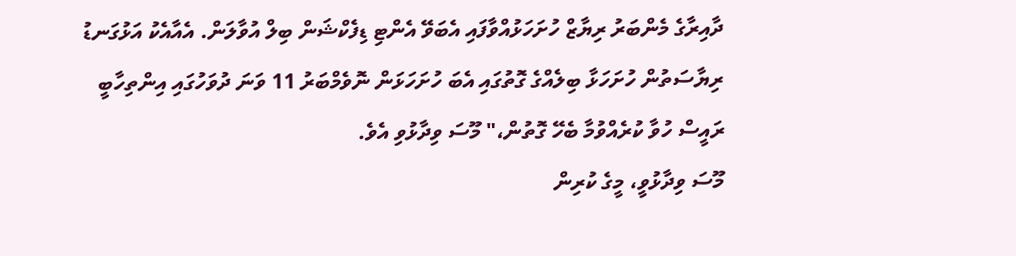ދާއިރާގެ މެންބަރު ރިޔާޒް ހުށަހަޅުއްވާފައި އެބަވޭ އެންޓި ޑިފެކްޝަން ބިލް އުވާލަން. އެއާއެކު އަޅުގަނޑު ރިޔާސަތުން ހުށަހަޅާ ބިލެއްގެ ގޮތުގައި އެބަ ހުށަހަޅަން ނޮވެމްބަރު 11 ވަނަ ދުވަހުގައި އިންތިހާބީ ރައީސް ހުވާ ކުރެއްވުމާ ބެހޭ ގޮތުން،" މޫސަ ވިދާޅުވި އެވެ.
މޫސަ ވިދާޅުވީ، މީގެ ކުރިން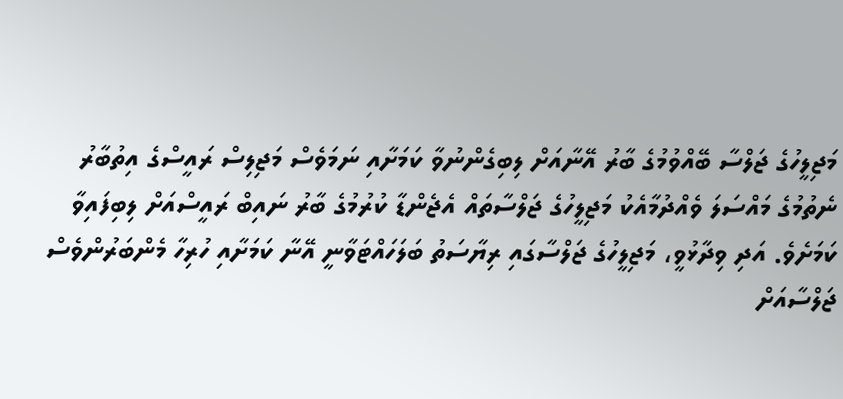މަޖިލީހުގެ ޖަލްސާ ބޭއްވުމުގެ ބާރު އޭނާއަށް ލިބިގެންނުވާ ކަމަށާއި ނަމަވެސް މަޖިލިސް ރައީސްގެ އިތުބާރު ނެތުމުގެ މައްސަލަ ވެއްދުމާއެކު މަޖިލީހުގެ ޖަލްސާތައް އެޖެންޑާ ކުރުމުގެ ބާރު ނައިބް ރައީސްއަށް ލިބިފައިވާ ކަމަށެވެ. އަދި ވިދާޅުވީ، މަޖިލީހުގެ ޖަލްސާގައި ރިޔާސަތު ބަލަހައްޓަވާނީ އޭނާ ކަމަށާއި ހުރިހާ މެންބަރުންވެސް ޖަލްސާއަށް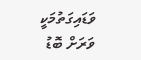ވަޑައިގަތުމަކީ ވަރަށް ބޮޑު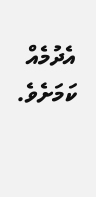އެދުމެއް ކަމަށެވެ.